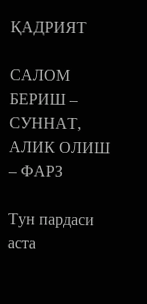ҚАДРИЯТ

САЛОМ БЕРИШ – СУННАТ, АЛИК ОЛИШ – ФАРЗ

Тун пардаси аста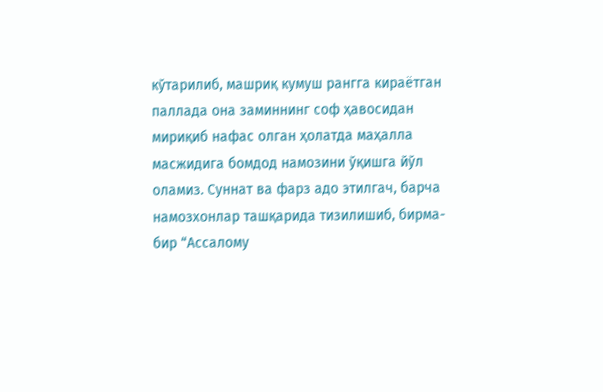кўтарилиб, машриқ кумуш рангга кираётган паллада она заминнинг соф ҳавосидан мириқиб нафас олган ҳолатда маҳалла масжидига бомдод намозини ўқишга йўл оламиз. Суннат ва фарз адо этилгач, барча намозхонлар ташқарида тизилишиб, бирма-бир “Ассалому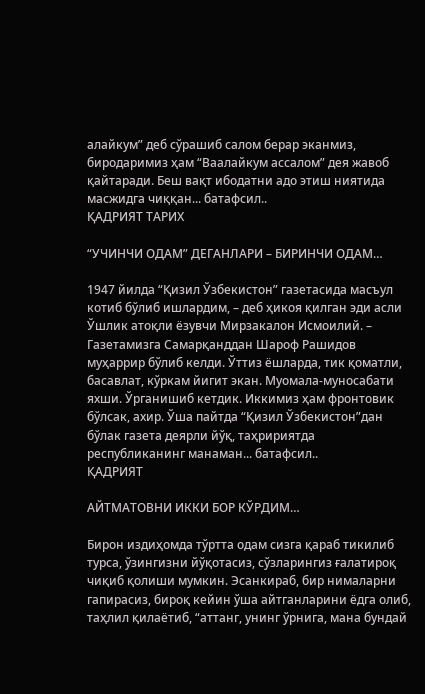алайкум” деб сўрашиб салом берар эканмиз, биродаримиз ҳам “Ваалайкум ассалом” дея жавоб қайтаради. Беш вақт ибодатни адо этиш ниятида масжидга чиққан... батафсил..
ҚАДРИЯТ ТАРИХ

“УЧИНЧИ ОДАМ” ДЕГАНЛАРИ – БИРИНЧИ ОДАМ…

1947 йилда “Қизил Ўзбекистон” газетасида масъул котиб бўлиб ишлардим, – деб ҳикоя қилган эди асли Ўшлик атоқли ёзувчи Мирзакалон Исмоилий. – Газетамизга Самарқанддан Шароф Рашидов муҳаррир бўлиб келди. Ўттиз ёшларда, тик қоматли, басавлат, кўркам йигит экан. Муомала-муносабати яхши. Ўрганишиб кетдик. Иккимиз ҳам фронтовик бўлсак, ахир. Ўша пайтда “Қизил Ўзбекистон”дан бўлак газета деярли йўқ, таҳририятда республиканинг манаман... батафсил..
ҚАДРИЯТ

АЙТМАТОВНИ ИККИ БОР КЎРДИМ…

Бирон издиҳомда тўртта одам сизга қараб тикилиб турса, ўзингизни йўқотасиз, сўзларингиз ғалатироқ чиқиб қолиши мумкин. Эсанкираб, бир нималарни гапирасиз, бироқ кейин ўша айтганларини ёдга олиб, таҳлил қилаётиб, “аттанг, унинг ўрнига, мана бундай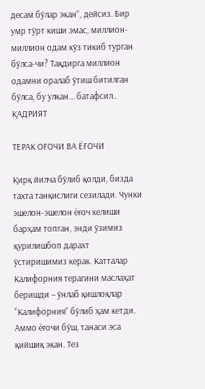десам бўлар экан”, дейсиз. Бир умр тўрт киши эмас, миллион-миллион одам кўз тикиб турган бўлса-чи? Тақдирга миллион одамни оралаб ўтиш битилган бўлса, бу улкан... батафсил..
ҚАДРИЯТ

ТЕРАК ОҒОЧИ ВА ЁҒОЧИ

Қирқ йилча бўлиб қолди, бизда тахта танқислиги сезилади. Чунки эшелон-эшелон ёғоч келиши барҳам топган, энди ўзимиз қурилишбоп дарахт ўстиришимиз керак. Катталар Калифорния терагини маслаҳат беришди – ўнлаб қишлоқлар “Калифорния” бўлиб ҳам кетди. Аммо ёғочи бўш, танаси эса қийшиқ экан. Тез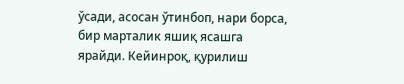ўсади, асосан ўтинбоп, нари борса, бир марталик яшиқ ясашга ярайди. Кейинроқ, қурилиш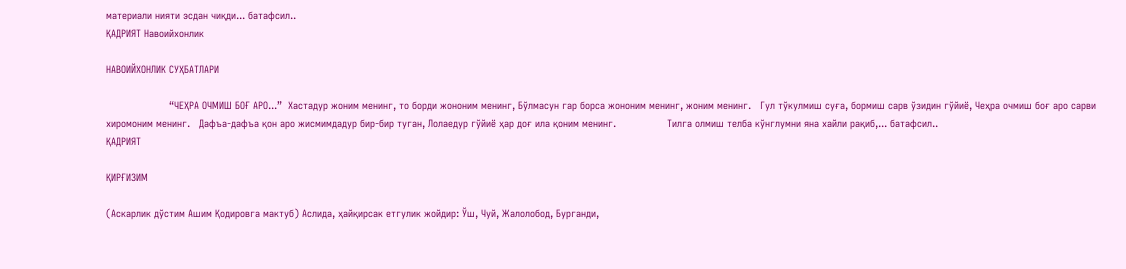материали нияти эсдан чиқди... батафсил..
ҚАДРИЯТ Навоийхонлик

НАВОИЙХОНЛИК СУҲБАТЛАРИ

                     “ЧЕҲРА ОЧМИШ БОҒ АРО...”  Хастадур жоним менинг, то борди жононим менинг, Бўлмасун гар борса жононим менинг, жоним менинг.   Гул тўкулмиш суға, бормиш сарв ўзидин гўйиё, Чеҳра очмиш боғ аро сарви хиромоним менинг.   Дафъа-дафъа қон аро жисмимдадур бир-бир туган, Лолаедур гўйиё ҳар доғ ила қоним менинг.                 Тилга олмиш телба кўнглумни яна хайли рақиб,... батафсил..
ҚАДРИЯТ

ҚИРҒИЗИМ

(Аскарлик дўстим Ашим Қодировга мактуб) Аслида, ҳайқирсак етгулик жойдир: Ўш, Чуй, Жалолобод, Бурганди,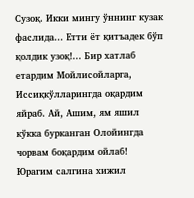Сузоқ. Икки мингу ўннинг кузак фаслида... Етти ёт қитъадек бўп қолдик узоқ!... Бир хатлаб етардим Мойлисойларга, Иссиқкўлларингда оқардим яйраб. Ай, Ашим, ям яшил кўкка бурканган Олойингда чорвам боқардим ойлаб! Юрагим салгина хижил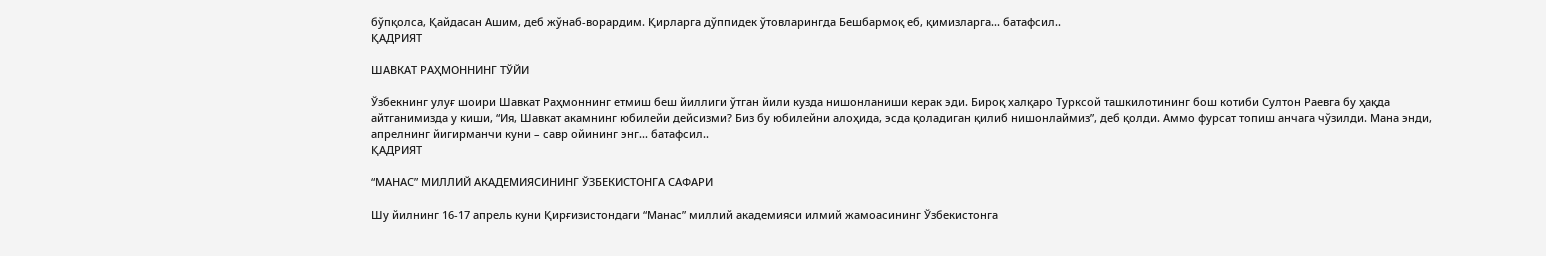бўпқолса, Қайдасан Ашим, деб жўнаб-ворардим. Қирларга дўппидек ўтовларингда Бешбармоқ еб, қимизларга... батафсил..
ҚАДРИЯТ

ШАВКАТ РАҲМОННИНГ ТЎЙИ

Ўзбекнинг улуғ шоири Шавкат Раҳмоннинг етмиш беш йиллиги ўтган йили кузда нишонланиши керак эди. Бироқ халқаро Турксой ташкилотининг бош котиби Султон Раевга бу ҳақда айтганимизда у киши, “Ия, Шавкат акамнинг юбилейи дейсизми? Биз бу юбилейни алоҳида, эсда қоладиган қилиб нишонлаймиз”, деб қолди. Аммо фурсат топиш анчага чўзилди. Мана энди, апрелнинг йигирманчи куни – савр ойининг энг... батафсил..
ҚАДРИЯТ

“МАНАС” МИЛЛИЙ АКАДЕМИЯСИНИНГ ЎЗБЕКИСТОНГА САФАРИ

Шу йилнинг 16-17 апрель куни Қирғизистондаги “Манас” миллий академияси илмий жамоасининг Ўзбекистонга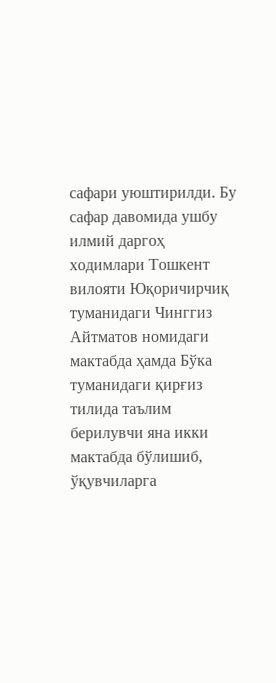сафари уюштирилди. Бу сафар давомида ушбу илмий даргоҳ ходимлари Тошкент вилояти Юқоричирчиқ туманидаги Чинггиз Айтматов номидаги мактабда ҳамда Бўка туманидаги қирғиз тилида таълим берилувчи яна икки мактабда бўлишиб, ўқувчиларга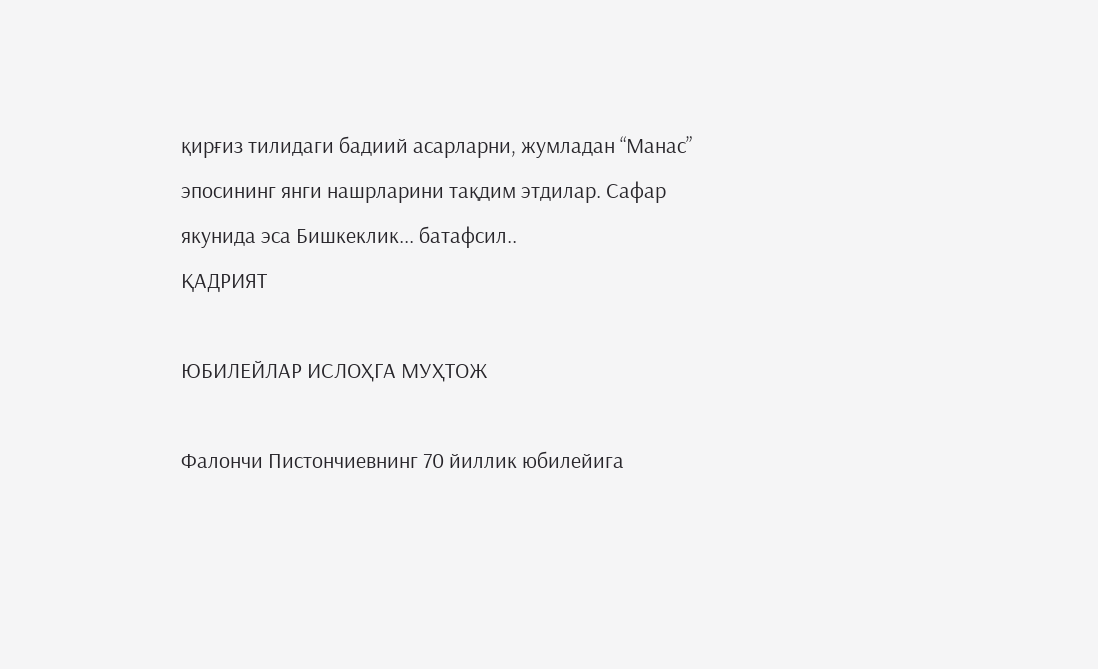қирғиз тилидаги бадиий асарларни, жумладан “Манас” эпосининг янги нашрларини тақдим этдилар. Сафар якунида эса Бишкеклик... батафсил..
ҚАДРИЯТ

ЮБИЛЕЙЛАР ИСЛОҲГА МУҲТОЖ

Фалончи Пистончиевнинг 70 йиллик юбилейига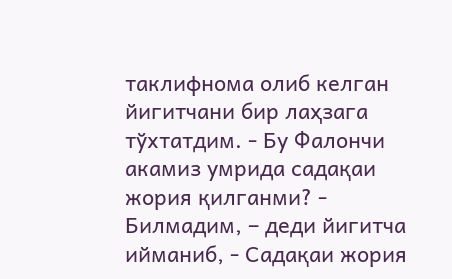таклифнома олиб келган йигитчани бир лаҳзага тўхтатдим. - Бу Фалончи акамиз умрида садақаи жория қилганми? - Билмадим, – деди йигитча ийманиб, - Садақаи жория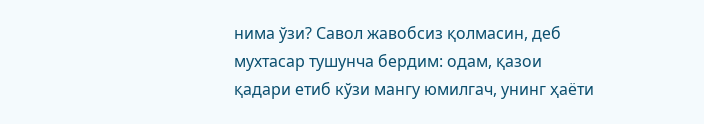нима ўзи? Савол жавобсиз қолмасин, деб мухтасар тушунча бердим: одам, қазои қадари етиб кўзи мангу юмилгач, унинг ҳаёти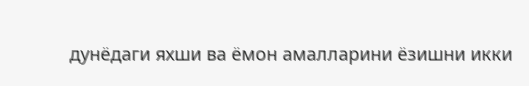дунёдаги яхши ва ёмон амалларини ёзишни икки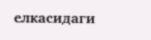елкасидаги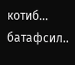котиб... батафсил..